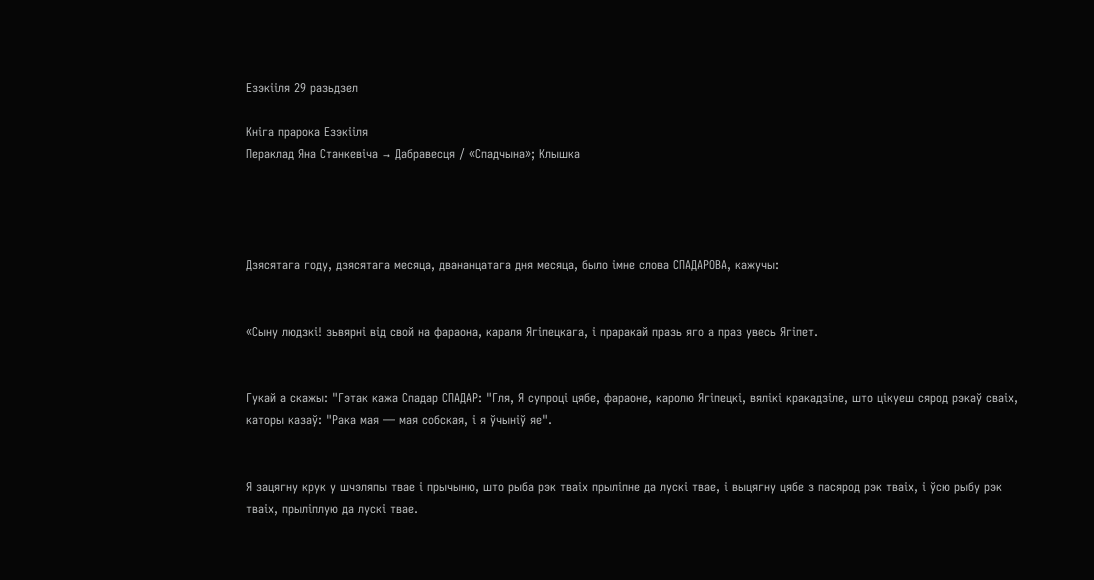Езэкііля 29 разьдзел

Кніга прарока Езэкііля
Пераклад Яна Станкевіча → Дабравесця / «Спадчына»; Клышка




Дзясятага году, дзясятага месяца, двананцатага дня месяца, было імне слова СПАДАРОВА, кажучы:


«Сыну людзкі! зьвярні від свой на фараона, караля Ягіпецкага, і праракай празь яго а праз увесь Ягіпет.


Гукай а скажы: "Гэтак кажа Спадар СПАДАР: "Гля, Я супроці цябе, фараоне, каролю Ягіпецкі, вялікі кракадзіле, што цікуеш сярод рэкаў сваіх, каторы казаў: "Рака мая — мая собская, і я ўчыніў яе".


Я зацягну крук у шчэляпы твае і прычыню, што рыба рэк тваіх прыліпне да лускі твае, і выцягну цябе з пасярод рэк тваіх, і ўсю рыбу рэк тваіх, прыліплую да лускі твае.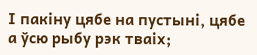І пакіну цябе на пустыні, цябе а ўсю рыбу рэк тваіх;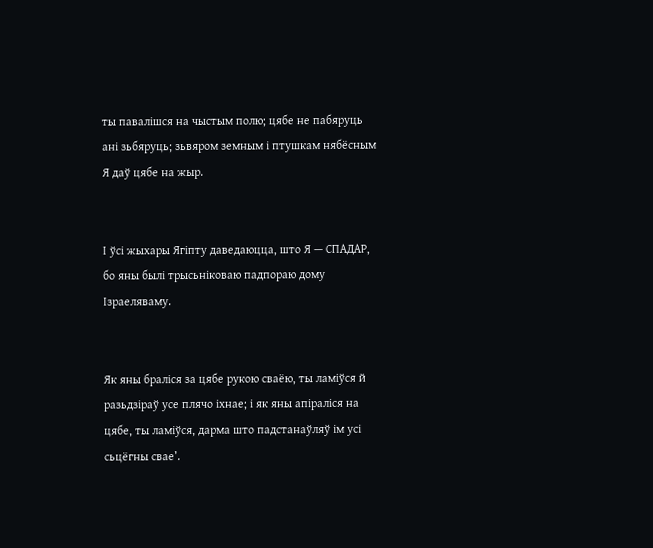ты павалішся на чыстым полю; цябе не пабяруць ані зьбяруць; зьвяром земным і птушкам нябёсным Я даў цябе на жыр.


І ўсі жыхары Ягіпту даведаюцца, што Я — СПАДАР, бо яны былі трысьніковаю падпораю дому Ізраеляваму.


Як яны браліся за цябе рукою сваёю, ты ламіўся й разьдзіраў усе плячо іхнае; і як яны апіраліся на цябе, ты ламіўся, дарма што падстанаўляў ім усі сьцёгны свае’.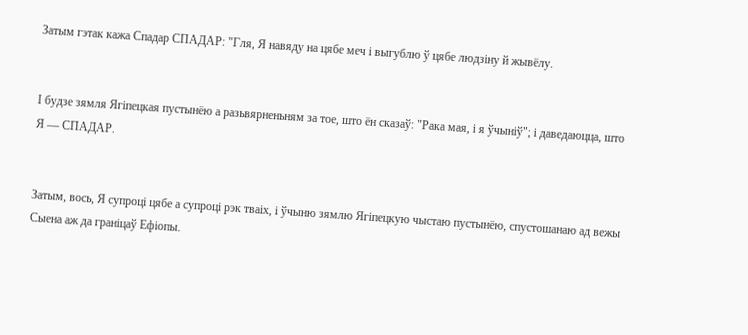Затым гэтак кажа Спадар СПАДАР: "Гля, Я навяду на цябе меч і выгублю ў цябе людзіну й жывёлу.


І будзе зямля Ягіпецкая пустынёю а разьвярненьням за тое, што ён сказаў: "Рака мая, і я ўчыніў"; і даведаюцца, што Я — СПАДАР.


Затым, вось, Я супроці цябе а супроці рэк тваіх, і ўчыню зямлю Ягіпецкую чыстаю пустынёю, спустошанаю ад вежы Сыена аж да граніцаў Ефіопы.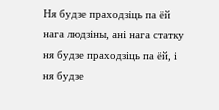Ня будзе праходзіць па ёй нага людзіны, ані нага статку ня будзе праходзіць па ёй, і ня будзе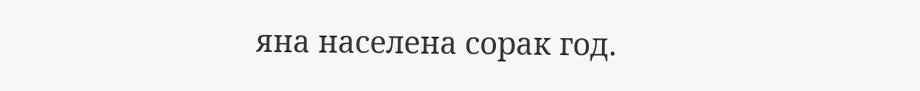яна населена сорак год.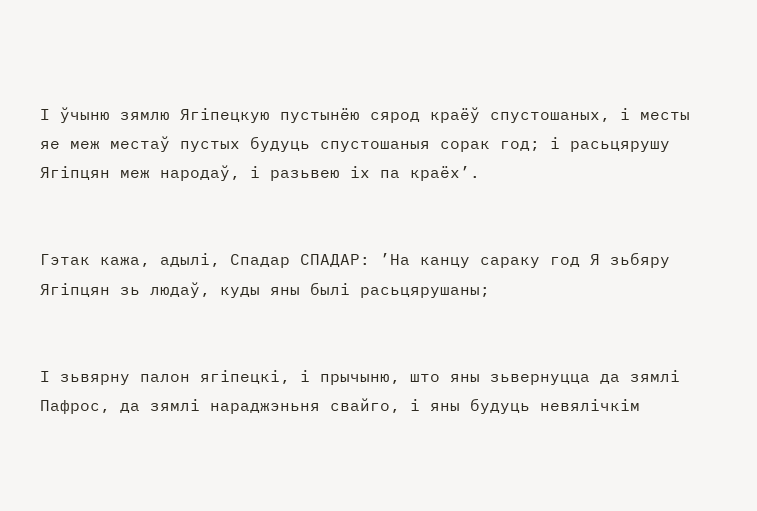І ўчыню зямлю Ягіпецкую пустынёю сярод краёў спустошаных, і месты яе меж местаў пустых будуць спустошаныя сорак год; і расьцярушу Ягіпцян меж народаў, і разьвею іх па краёх’.


Гэтак кажа, адылі, Спадар СПАДАР: ’На канцу сараку год Я зьбяру Ягіпцян зь людаў, куды яны былі расьцярушаны;


І зьвярну палон ягіпецкі, і прычыню, што яны зьвернуцца да зямлі Пафрос, да зямлі нараджэньня свайго, і яны будуць невялічкім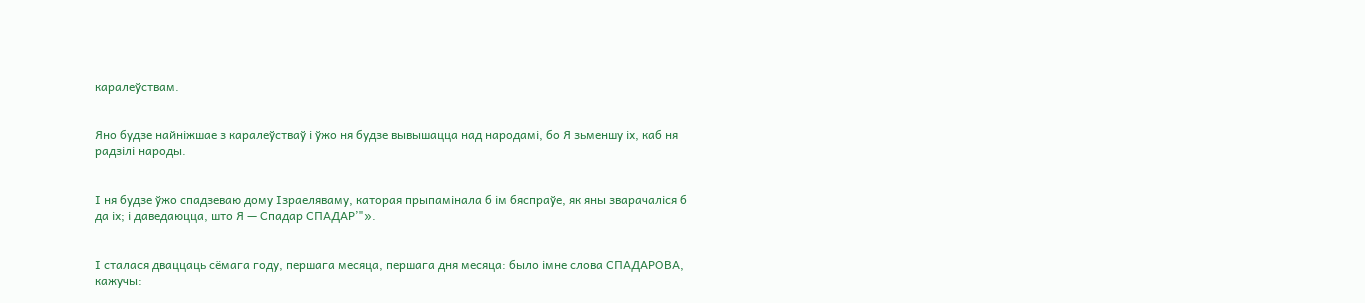каралеўствам.


Яно будзе найніжшае з каралеўстваў і ўжо ня будзе вывышацца над народамі, бо Я зьменшу іх, каб ня радзілі народы.


І ня будзе ўжо спадзеваю дому Ізраеляваму, каторая прыпамінала б ім бяспраўе, як яны зварачаліся б да іх; і даведаюцца, што Я — Спадар СПАДАР’"».


І сталася дваццаць сёмага году, першага месяца, першага дня месяца: было імне слова СПАДАРОВА, кажучы: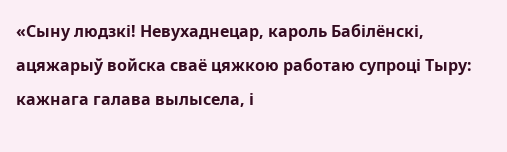«Сыну людзкі! Невухаднецар, кароль Бабілёнскі, ацяжарыў войска сваё цяжкою работаю супроці Тыру: кажнага галава вылысела, і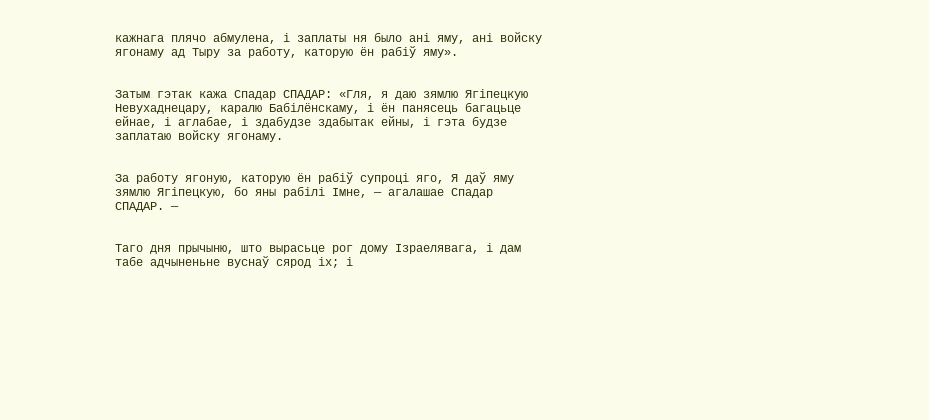кажнага плячо абмулена, і заплаты ня было ані яму, ані войску ягонаму ад Тыру за работу, каторую ён рабіў яму».


Затым гэтак кажа Спадар СПАДАР: «Гля, я даю зямлю Ягіпецкую Невухаднецару, каралю Бабілёнскаму, і ён панясець багацьце ейнае, і аглабае, і здабудзе здабытак ейны, і гэта будзе заплатаю войску ягонаму.


За работу ягоную, каторую ён рабіў супроці яго, Я даў яму зямлю Ягіпецкую, бо яны рабілі Імне, — агалашае Спадар СПАДАР. —


Таго дня прычыню, што вырасьце рог дому Ізраелявага, і дам табе адчыненьне вуснаў сярод іх; і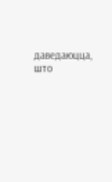даведаюцца, што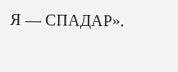Я — СПАДАР».